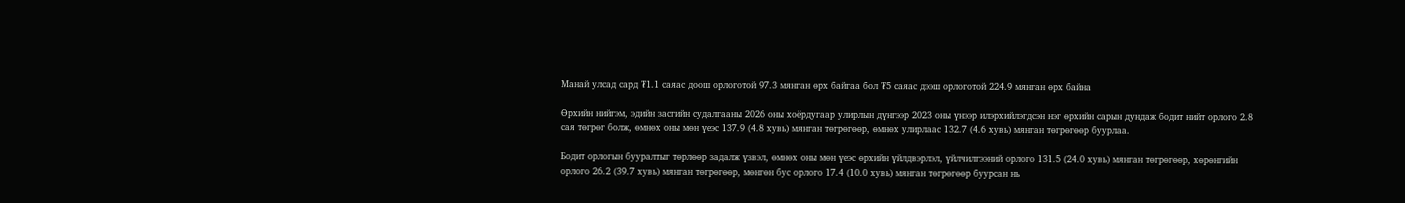Манай улсад сард ₮1.1 саяас доош орлоготой 97.3 мянган өрх байгаа бол ₮5 саяас дээш орлоготой 224.9 мянган өрх байна

Өрхийн нийгэм, эдийн засгийн судалгааны 2026 оны хоёрдугаар улирлын дүнгээр 2023 оны үнээр илэрхийлэгдсэн нэг өрхийн сарын дундаж бодит нийт орлого 2.8 сая төгрөг болж, өмнөх оны мөн үеэс 137.9 (4.8 хувь) мянган төгрөгөөр, өмнөх улирлаас 132.7 (4.6 хувь) мянган төгрөгөөр буурлаа.

Бодит орлогын бууралтыг төрлөөр задалж үзвэл, өмнөх оны мөн үеэс өрхийн үйлдвэрлэл, үйлчилгээний орлого 131.5 (24.0 хувь) мянган төгрөгөөр, хөрөнгийн орлого 26.2 (39.7 хувь) мянган төгрөгөөр, мөнгөн бус орлого 17.4 (10.0 хувь) мянган төгрөгөөр буурсан нь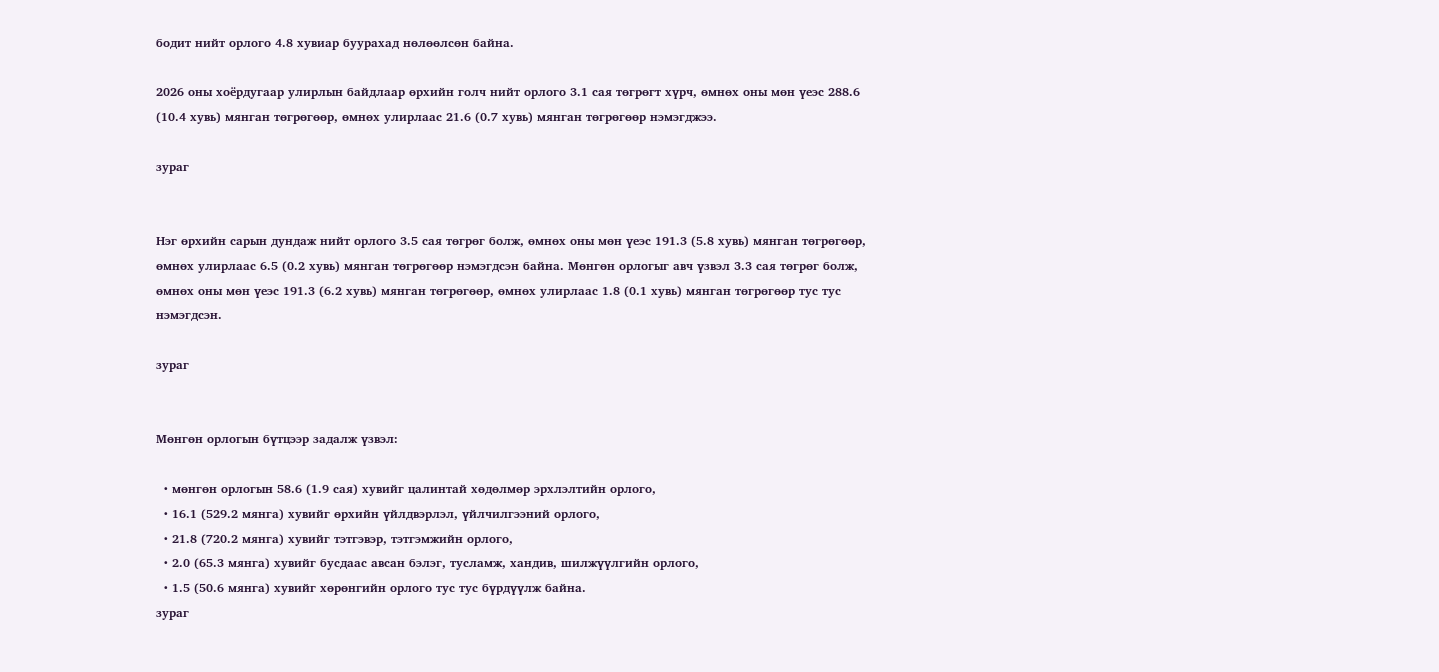бодит нийт орлого 4.8 хувиар буурахад нөлөөлсөн байна.

2026 оны хоёрдугаар улирлын байдлаар өрхийн голч нийт орлого 3.1 сая төгрөгт хүрч, өмнөх оны мөн үеэс 288.6 (10.4 хувь) мянган төгрөгөөр, өмнөх улирлаас 21.6 (0.7 хувь) мянган төгрөгөөр нэмэгджээ.

зураг


Нэг өрхийн сарын дундаж нийт орлого 3.5 сая төгрөг болж, өмнөх оны мөн үеэс 191.3 (5.8 хувь) мянган төгрөгөөр, өмнөх улирлаас 6.5 (0.2 хувь) мянган төгрөгөөр нэмэгдсэн байна. Мөнгөн орлогыг авч үзвэл 3.3 сая төгрөг болж, өмнөх оны мөн үеэс 191.3 (6.2 хувь) мянган төгрөгөөр, өмнөх улирлаас 1.8 (0.1 хувь) мянган төгрөгөөр тус тус нэмэгдсэн.

зураг


Мөнгөн орлогын бүтцээр задалж үзвэл:

  • мөнгөн орлогын 58.6 (1.9 сая) хувийг цалинтай хөдөлмөр эрхлэлтийн орлого,
  • 16.1 (529.2 мянга) хувийг өрхийн үйлдвэрлэл, үйлчилгээний орлого,
  • 21.8 (720.2 мянга) хувийг тэтгэвэр, тэтгэмжийн орлого,
  • 2.0 (65.3 мянга) хувийг бусдаас авсан бэлэг, тусламж, хандив, шилжүүлгийн орлого,
  • 1.5 (50.6 мянга) хувийг хөрөнгийн орлого тус тус бүрдүүлж байна.
зураг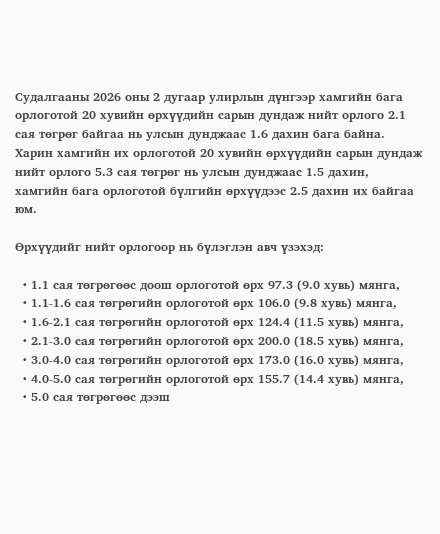Судалгааны 2026 оны 2 дугаар улирлын дүнгээр хамгийн бага орлоготой 20 хувийн өрхүүдийн сарын дундаж нийт орлого 2.1 сая төгрөг байгаа нь улсын дунджаас 1.6 дахин бага байна. Харин хамгийн их орлоготой 20 хувийн өрхүүдийн сарын дундаж нийт орлого 5.3 сая төгрөг нь улсын дунджаас 1.5 дахин, хамгийн бага орлоготой бүлгийн өрхүүдээс 2.5 дахин их байгаа юм.

Өрхүүдийг нийт орлогоор нь бүлэглэн авч үзэхэд:

  • 1.1 сая төгрөгөөс доош орлоготой өрх 97.3 (9.0 хувь) мянга,
  • 1.1-1.6 сая төгрөгийн орлоготой өрх 106.0 (9.8 хувь) мянга,
  • 1.6-2.1 сая төгрөгийн орлоготой өрх 124.4 (11.5 хувь) мянга,
  • 2.1-3.0 сая төгрөгийн орлоготой өрх 200.0 (18.5 хувь) мянга,
  • 3.0-4.0 сая төгрөгийн орлоготой өрх 173.0 (16.0 хувь) мянга,
  • 4.0-5.0 сая төгрөгийн орлоготой өрх 155.7 (14.4 хувь) мянга,
  • 5.0 сая төгрөгөөс дээш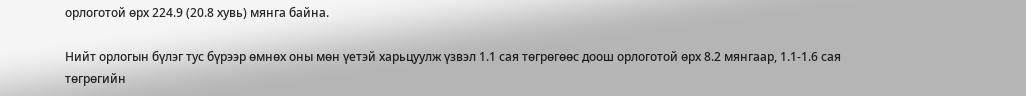орлоготой өрх 224.9 (20.8 хувь) мянга байна.

Нийт орлогын бүлэг тус бүрээр өмнөх оны мөн үетэй харьцуулж үзвэл 1.1 сая төгрөгөөс доош орлоготой өрх 8.2 мянгаар, 1.1-1.6 сая төгрөгийн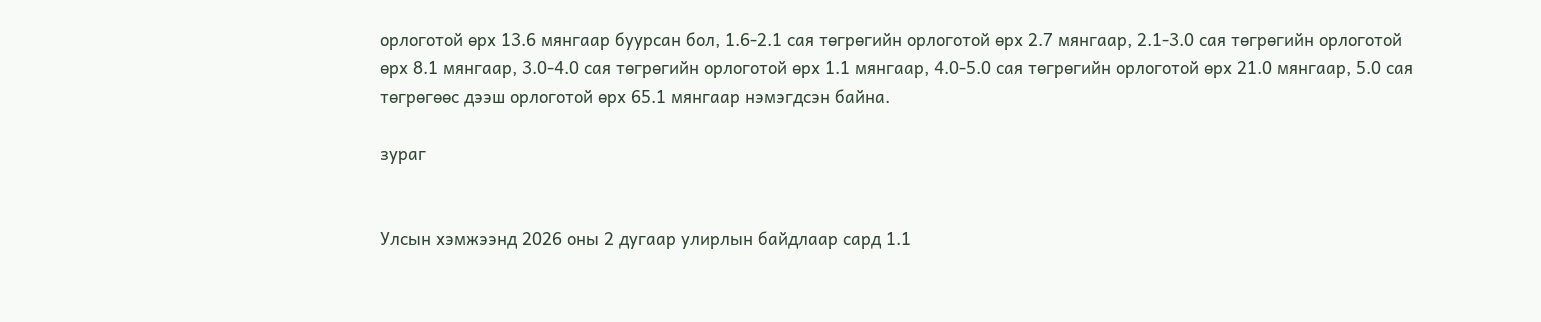орлоготой өрх 13.6 мянгаар буурсан бол, 1.6-2.1 сая төгрөгийн орлоготой өрх 2.7 мянгаар, 2.1-3.0 сая төгрөгийн орлоготой өрх 8.1 мянгаар, 3.0-4.0 сая төгрөгийн орлоготой өрх 1.1 мянгаар, 4.0-5.0 сая төгрөгийн орлоготой өрх 21.0 мянгаар, 5.0 сая төгрөгөөс дээш орлоготой өрх 65.1 мянгаар нэмэгдсэн байна.

зураг


Улсын хэмжээнд 2026 оны 2 дугаар улирлын байдлаар сард 1.1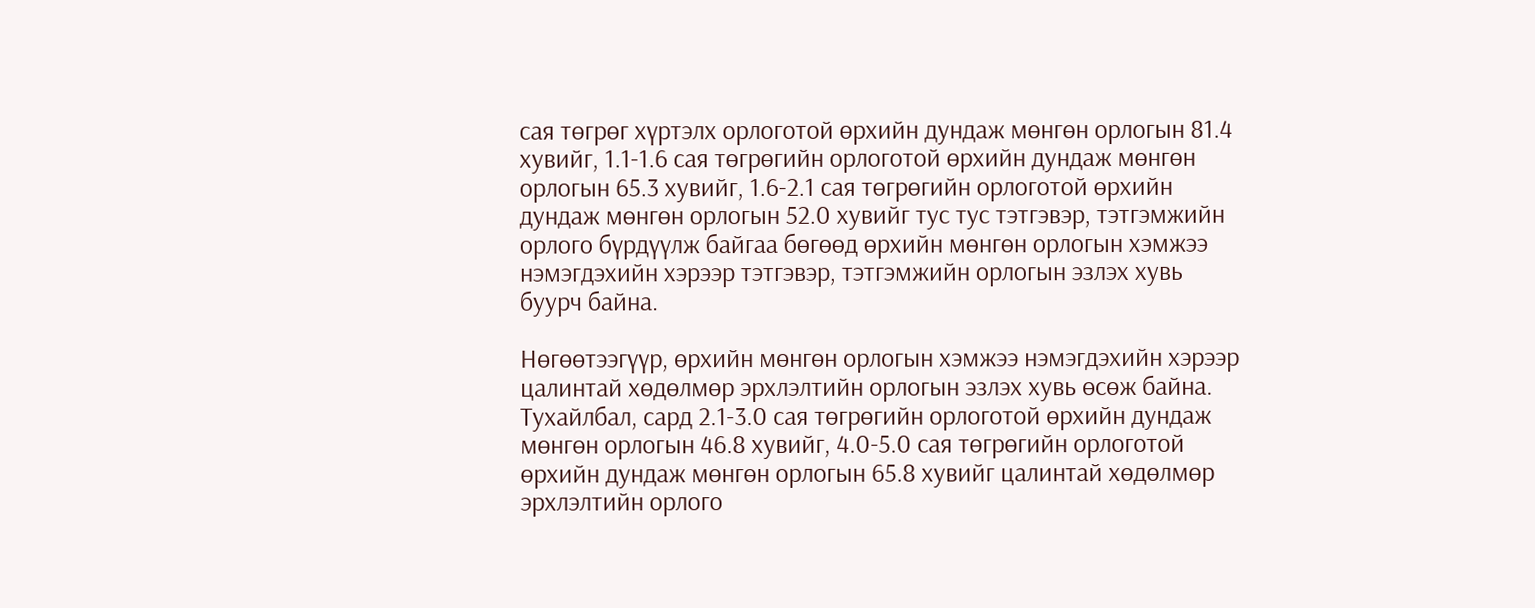сая төгрөг хүртэлх орлоготой өрхийн дундаж мөнгөн орлогын 81.4 хувийг, 1.1-1.6 сая төгрөгийн орлоготой өрхийн дундаж мөнгөн орлогын 65.3 хувийг, 1.6-2.1 сая төгрөгийн орлоготой өрхийн дундаж мөнгөн орлогын 52.0 хувийг тус тус тэтгэвэр, тэтгэмжийн орлого бүрдүүлж байгаа бөгөөд өрхийн мөнгөн орлогын хэмжээ нэмэгдэхийн хэрээр тэтгэвэр, тэтгэмжийн орлогын эзлэх хувь буурч байна.

Нөгөөтээгүүр, өрхийн мөнгөн орлогын хэмжээ нэмэгдэхийн хэрээр цалинтай хөдөлмөр эрхлэлтийн орлогын эзлэх хувь өсөж байна. Тухайлбал, сард 2.1-3.0 сая төгрөгийн орлоготой өрхийн дундаж мөнгөн орлогын 46.8 хувийг, 4.0-5.0 сая төгрөгийн орлоготой өрхийн дундаж мөнгөн орлогын 65.8 хувийг цалинтай хөдөлмөр эрхлэлтийн орлого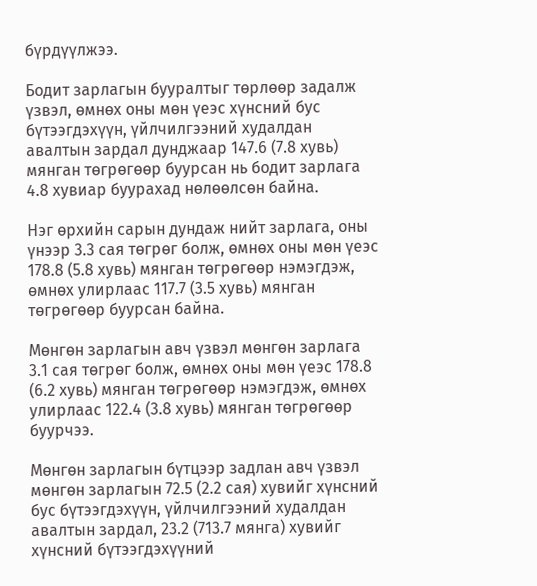бүрдүүлжээ.

Бодит зарлагын бууралтыг төрлөөр задалж үзвэл, өмнөх оны мөн үеэс хүнсний бус бүтээгдэхүүн, үйлчилгээний худалдан авалтын зардал дунджаар 147.6 (7.8 хувь) мянган төгрөгөөр буурсан нь бодит зарлага 4.8 хувиар буурахад нөлөөлсөн байна.

Нэг өрхийн сарын дундаж нийт зарлага, оны үнээр 3.3 сая төгрөг болж, өмнөх оны мөн үеэс 178.8 (5.8 хувь) мянган төгрөгөөр нэмэгдэж, өмнөх улирлаас 117.7 (3.5 хувь) мянган төгрөгөөр буурсан байна.

Мөнгөн зарлагын авч үзвэл мөнгөн зарлага 3.1 сая төгрөг болж, өмнөх оны мөн үеэс 178.8 (6.2 хувь) мянган төгрөгөөр нэмэгдэж, өмнөх улирлаас 122.4 (3.8 хувь) мянган төгрөгөөр буурчээ.

Мөнгөн зарлагын бүтцээр задлан авч үзвэл мөнгөн зарлагын 72.5 (2.2 сая) хувийг хүнсний бус бүтээгдэхүүн, үйлчилгээний худалдан авалтын зардал, 23.2 (713.7 мянга) хувийг хүнсний бүтээгдэхүүний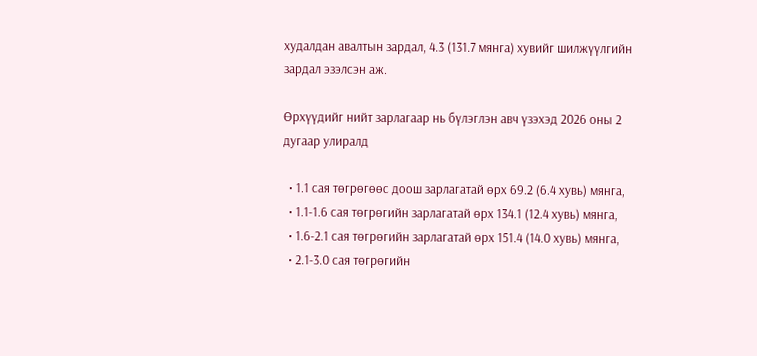худалдан авалтын зардал, 4.3 (131.7 мянга) хувийг шилжүүлгийн зардал эзэлсэн аж.

Өрхүүдийг нийт зарлагаар нь бүлэглэн авч үзэхэд 2026 оны 2 дугаар улиралд

  • 1.1 сая төгрөгөөс доош зарлагатай өрх 69.2 (6.4 хувь) мянга,
  • 1.1-1.6 сая төгрөгийн зарлагатай өрх 134.1 (12.4 хувь) мянга,
  • 1.6-2.1 сая төгрөгийн зарлагатай өрх 151.4 (14.0 хувь) мянга,
  • 2.1-3.0 сая төгрөгийн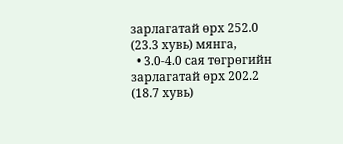зарлагатай өрх 252.0 (23.3 хувь) мянга,
  • 3.0-4.0 сая төгрөгийн зарлагатай өрх 202.2 (18.7 хувь)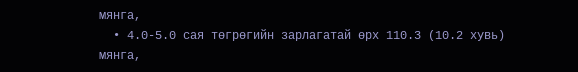мянга,
  • 4.0-5.0 сая төгрөгийн зарлагатай өрх 110.3 (10.2 хувь) мянга,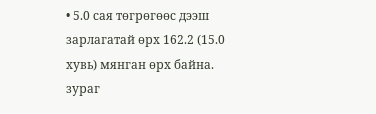• 5.0 сая төгрөгөөс дээш зарлагатай өрх 162.2 (15.0 хувь) мянган өрх байна.
зураг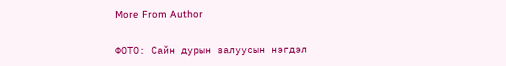More From Author

ФОТО: Сайн дурын залуусын нэгдэл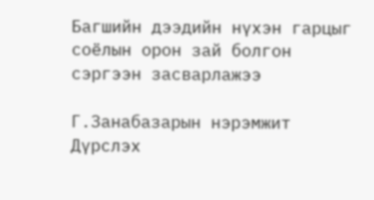Багшийн дээдийн нүхэн гарцыг соёлын орон зай болгон сэргээн засварлажээ

Г.Занабазарын нэрэмжит Дүрслэх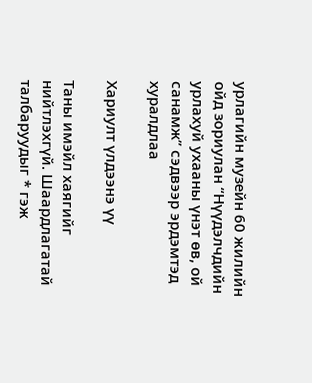урлагийн музейн 60 жилийн ойд зориулан “Нүүдэлчдийн урлахуй ухааны үнэт өв, ой санамж” сэдвээр эрдэмтэд хуралдлаа

Хариулт үлдээнэ үү

Таны имэйл хаягийг нийтлэхгүй. Шаардлагатай талбаруудыг * гэж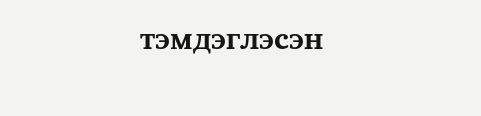тэмдэглэсэн